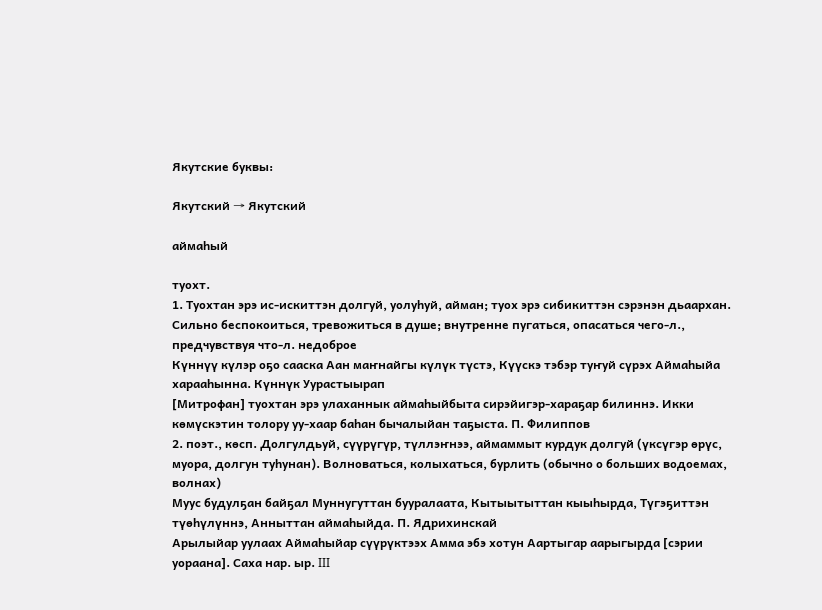Якутские буквы:

Якутский → Якутский

аймаһый

туохт.
1. Туохтан эрэ ис-искиттэн долгуй, уолуһуй, айман; туох эрэ сибикиттэн сэрэнэн дьаархан. Сильно беспокоиться, тревожиться в душе; внутренне пугаться, опасаться чего-л., предчувствуя что-л. недоброе
Күннүү күлэр оҕо сааска Аан маҥнайгы күлүк түстэ, Күүскэ тэбэр туҥуй сүрэх Аймаһыйа харааһынна. Күннүк Уурастыырап
[Митрофан] туохтан эрэ улаханнык аймаһыйбыта сирэйигэр-хараҕар билиннэ. Икки көмүскэтин толору уу-хаар баһан бычалыйан таҕыста. П. Филиппов
2. поэт., көсп. Долгулдьуй, сүүрүгүр, түллэҥнээ, аймаммыт курдук долгуй (үксүгэр өрүс, муора, долгун туһунан). Волноваться, колыхаться, бурлить (обычно о больших водоемах, волнах)
Муус будулҕан байҕал Муннугуттан бууралаата, Кытыытыттан кыыһырда, Түгэҕиттэн түөһүлүннэ, Анныттан аймаһыйда. П. Ядрихинскай
Арылыйар уулаах Аймаһыйар сүүрүктээх Амма эбэ хотун Аартыгар аарыгырда [сэрии уораана]. Саха нар. ыр. III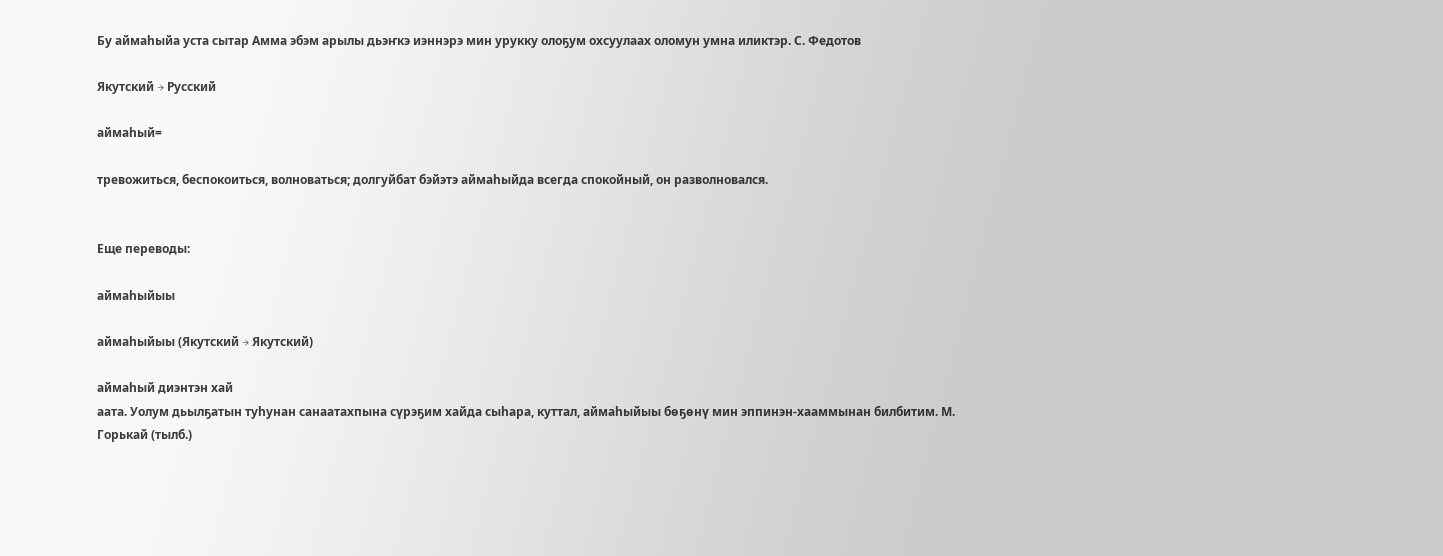Бу аймаһыйа уста сытар Амма эбэм арылы дьэҥкэ иэннэрэ мин урукку олоҕум охсуулаах оломун умна иликтэр. С. Федотов

Якутский → Русский

аймаһый=

тревожиться, беспокоиться, волноваться; долгуйбат бэйэтэ аймаһыйда всегда спокойный, он разволновался.


Еще переводы:

аймаһыйыы

аймаһыйыы (Якутский → Якутский)

аймаһый диэнтэн хай
аата. Уолум дьылҕатын туһунан санаатахпына сүрэҕим хайда сыһара, куттал, аймаһыйыы бөҕөнү мин эппинэн-хааммынан билбитим. М. Горькай (тылб.)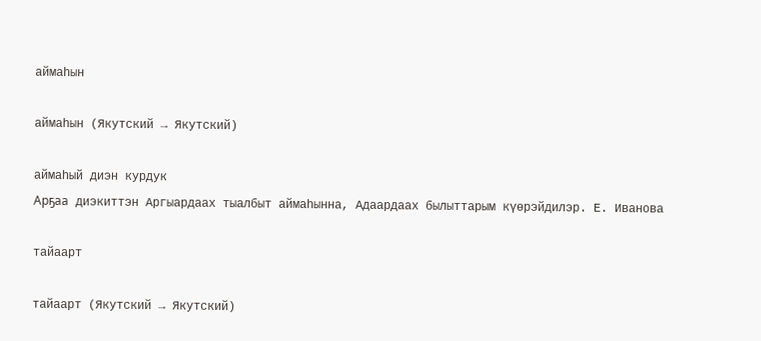аймаһын

аймаһын (Якутский → Якутский)

аймаһый диэн курдук
Арҕаа диэкиттэн Аргыардаах тыалбыт аймаһынна, Адаардаах былыттарым күөрэйдилэр. Е. Иванова

тайаарт

тайаарт (Якутский → Якутский)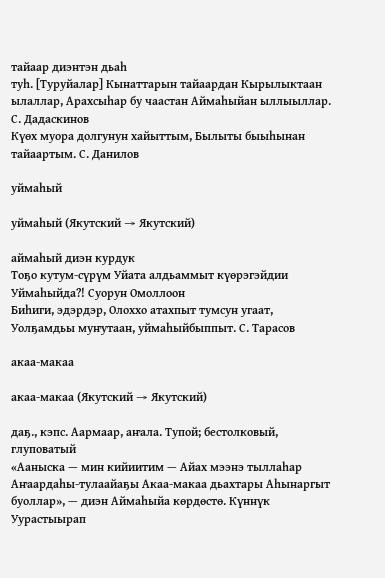тайаар диэнтэн дьаһ
туһ. [Туруйалар] Кынаттарын тайаардан Кырылыктаан ылаллар, Арахсыһар бу чаастан Аймаһыйан ыллыыллар. С. Дадаскинов
Күөх муора долгунун хайыттым, Былыты быыһынан тайаартым. С. Данилов

уймаһый

уймаһый (Якутский → Якутский)

аймаһый диэн курдук
Тоҕо кутум-сүрүм Уйата алдьаммыт күөрэгэйдии Уймаһыйда?! Суорун Омоллоон
Биһиги, эдэрдэр, Олоххо атахпыт тумсун угаат, Уолҕамдьы муҥутаан, уймаһыйбыппыт. С. Тарасов

акаа-макаа

акаа-макаа (Якутский → Якутский)

даҕ., кэпс. Аармаар, аҥала. Тупой; бестолковый, глуповатый
«Ааныска — мин кийиитим — Айах мээнэ тыллаһар Аҥаардаһы-тулаайаҕы Акаа-макаа дьахтары Аһынаргыт буоллар», — диэн Аймаһыйа көрдөстө. Күннүк Уурастыырап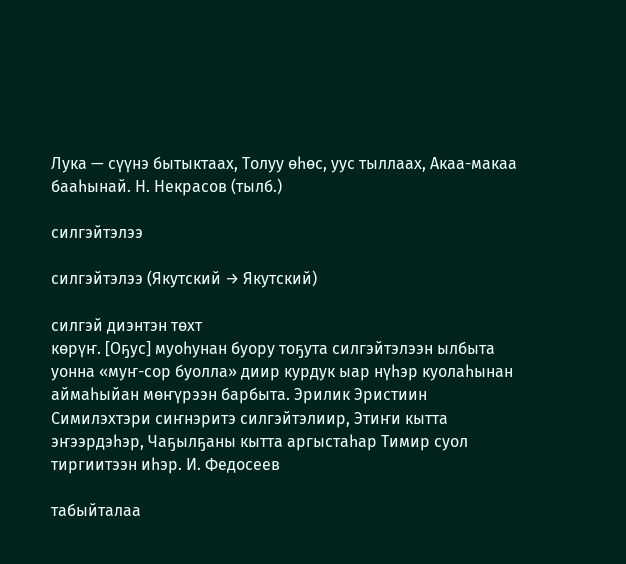Лука — сүүнэ бытыктаах, Толуу өһөс, уус тыллаах, Акаа-макаа бааһынай. Н. Некрасов (тылб.)

силгэйтэлээ

силгэйтэлээ (Якутский → Якутский)

силгэй диэнтэн төхт
көрүҥ. [Оҕус] муоһунан буору тоҕута силгэйтэлээн ылбыта уонна «муҥ-сор буолла» диир курдук ыар нүһэр куолаһынан аймаһыйан мөҥүрээн барбыта. Эрилик Эристиин
Симилэхтэри сиҥнэритэ силгэйтэлиир, Этиҥи кытта эҥээрдэһэр, Чаҕылҕаны кытта аргыстаһар Тимир суол тиргиитээн иһэр. И. Федосеев

табыйталаа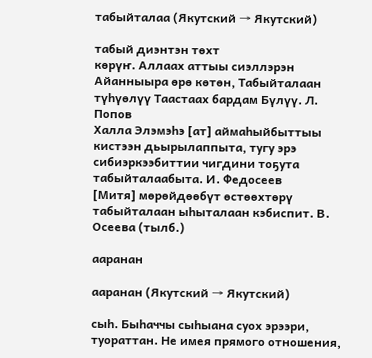табыйталаа (Якутский → Якутский)

табый диэнтэн төхт
көрүҥ. Аллаах аттыы сиэллэрэн Айанныыра өрө көтөн, Табыйталаан түһүөлүү Таастаах бардам Бүлүү. Л. Попов
Халла Элэмэһэ [ат] аймаһыйбыттыы кистээн дьырылаппыта, тугу эрэ сибиэркээбиттии чигдини тоҕута табыйталаабыта. И. Федосеев
[Митя] мөрөйдөөбүт өстөөхтөрү табыйталаан ыһыталаан кэбиспит. В. Осеева (тылб.)

ааранан

ааранан (Якутский → Якутский)

сыһ. Быһаччы сыһыана суох эрээри, туораттан. Не имея прямого отношения,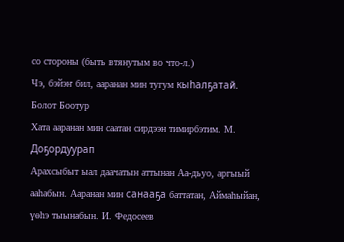со стороны (быть втянутым во что-л.)
Чэ, бэйэҥ бил, ааранан мин тугум кыһалҕатай. Болот Боотур
Хата ааранан мин саатан сирдээн тимирбэтим. М. Доҕордуурап
Арахсыбыт ыал даачатын аттынан Аа-дьуо, аргыый ааһабын. Ааранан мин санааҕа баттатан, Аймаһыйан, үөһэ тыынабын. И. Федосеев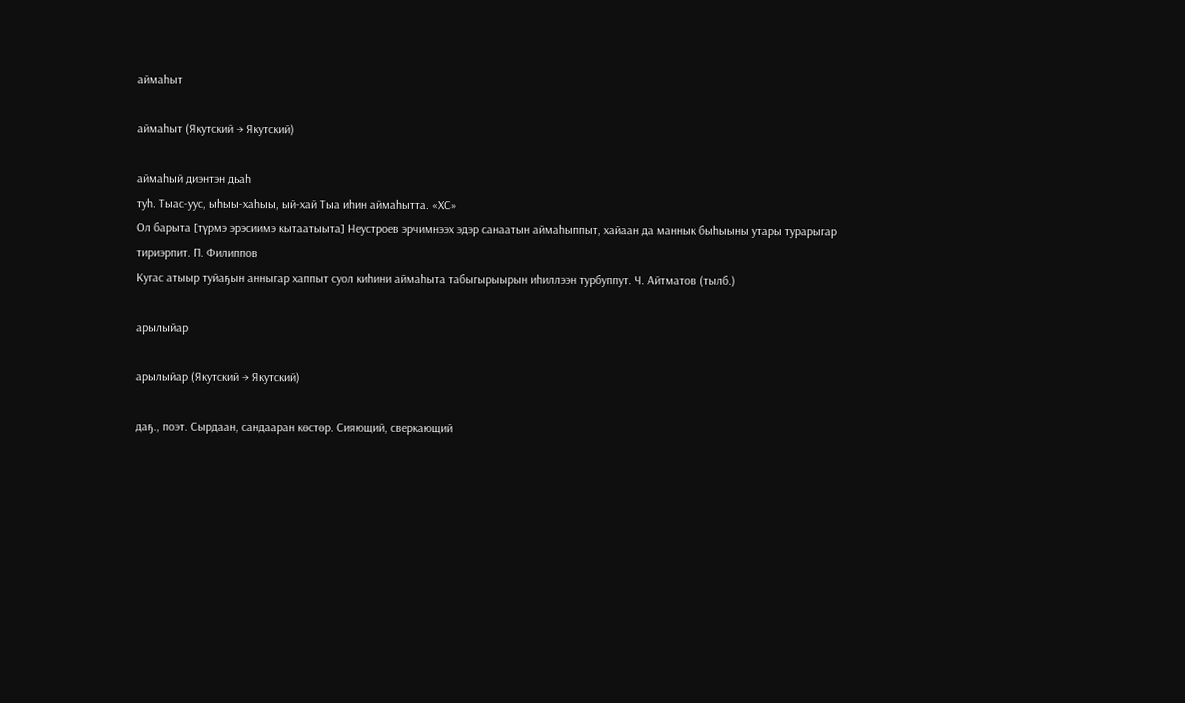аймаһыт

аймаһыт (Якутский → Якутский)

аймаһый диэнтэн дьаһ
туһ. Тыас-уус, ыһыы-хаһыы, ый-хай Тыа иһин аймаһытта. «ХС»
Ол барыта [түрмэ эрэсиимэ кытаатыыта] Неустроев эрчимнээх эдэр санаатын аймаһыппыт, хайаан да маннык быһыыны утары турарыгар тириэрпит. П. Филиппов
Кугас атыыр туйаҕын анныгар хаппыт суол киһини аймаһыта табыгырыырын иһиллээн турбуппут. Ч. Айтматов (тылб.)

арылыйар

арылыйар (Якутский → Якутский)

даҕ., поэт. Сырдаан, сандааран көстөр. Сияющий, сверкающий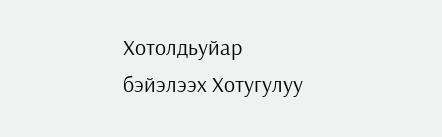Хотолдьуйар бэйэлээх Хотугулуу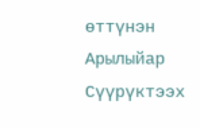өттүнэн Арылыйар Сүүрүктээх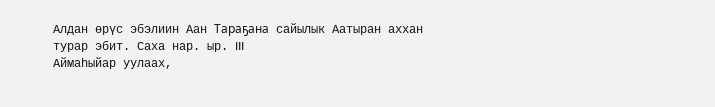Алдан өрүс эбэлиин Аан Тараҕана сайылык Аатыран аххан турар эбит. Саха нар. ыр. III
Аймаһыйар уулаах,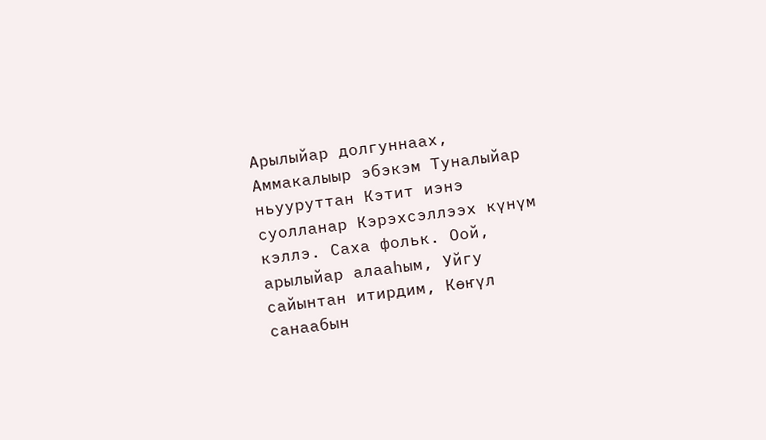Арылыйар долгуннаах, Аммакалыыр эбэкэм Туналыйар ньууруттан Кэтит иэнэ суолланар Кэрэхсэллээх күнүм кэллэ. Саха фольк. Оой, арылыйар алааһым, Уйгу сайынтан итирдим, Көҥүл санаабын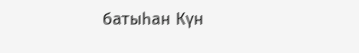батыһан Күн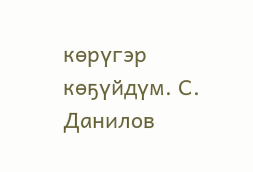көрүгэр көҕүйдүм. С. Данилов